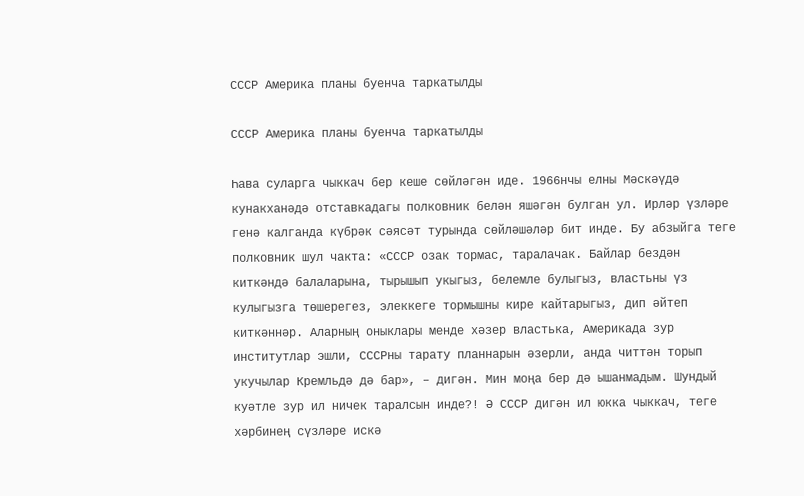СССР Америка планы буенча таркатылды

СССР Америка планы буенча таркатылды

Һава суларга чыккач бер кеше сөйләгән иде. 1966нчы елны Мәскәүдә кунакханәдә отставкадагы полковник белән яшәгән булган ул. Ирләр үзләре генә калганда күбрәк сәясәт турында сөйләшәләр бит инде. Бу абзыйга теге полковник шул чакта: «СССР озак тормас, таралачак. Байлар бездән киткәндә балаларына, тырышып укыгыз, белемле булыгыз, властьны үз кулыгызга төшерегез, элеккеге тормышны кире кайтарыгыз, дип әйтеп киткәннәр. Аларның оныклары менде хәзер властька, Америкада зур институтлар эшли, СССРны тарату планнарын әзерли, анда читтән торып укучылар Кремльдә дә бар», – дигән. Мин моңа бер дә ышанмадым. Шундый куәтле зур ил ничек таралсын инде?! Ә СССР дигән ил юкка чыккач, теге хәрбинең сүзләре искә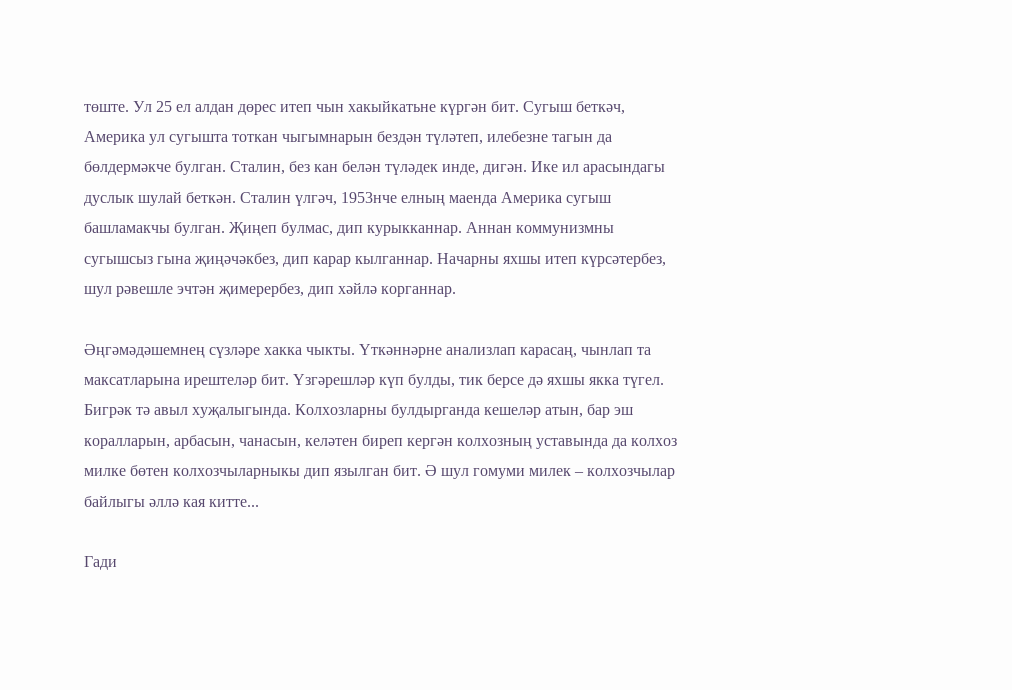төште. Ул 25 ел алдан дөрес итеп чын хакыйкатьне күргән бит. Сугыш беткәч, Америка ул сугышта тоткан чыгымнарын бездән түләтеп, илебезне тагын да бөлдермәкче булган. Сталин, без кан белән түләдек инде, дигән. Ике ил арасындагы дуслык шулай беткән. Сталин үлгәч, 1953нче елның маенда Америка сугыш башламакчы булган. Җиңеп булмас, дип курыкканнар. Аннан коммунизмны сугышсыз гына җиңәчәкбез, дип карар кылганнар. Начарны яхшы итеп күрсәтербез, шул рәвешле эчтән җимерербез, дип хәйлә корганнар.

Әңгәмәдәшемнең сүзләре хакка чыкты. Үткәннәрне анализлап карасаң, чынлап та максатларына ирештеләр бит. Үзгәрешләр күп булды, тик берсе дә яхшы якка түгел. Бигрәк тә авыл хуҗалыгында. Колхозларны булдырганда кешеләр атын, бар эш коралларын, арбасын, чанасын, келәтен биреп кергән колхозның уставында да колхоз милке бөтен колхозчыларныкы дип язылган бит. Ә шул гомуми милек – колхозчылар байлыгы әллә кая китте...

Гади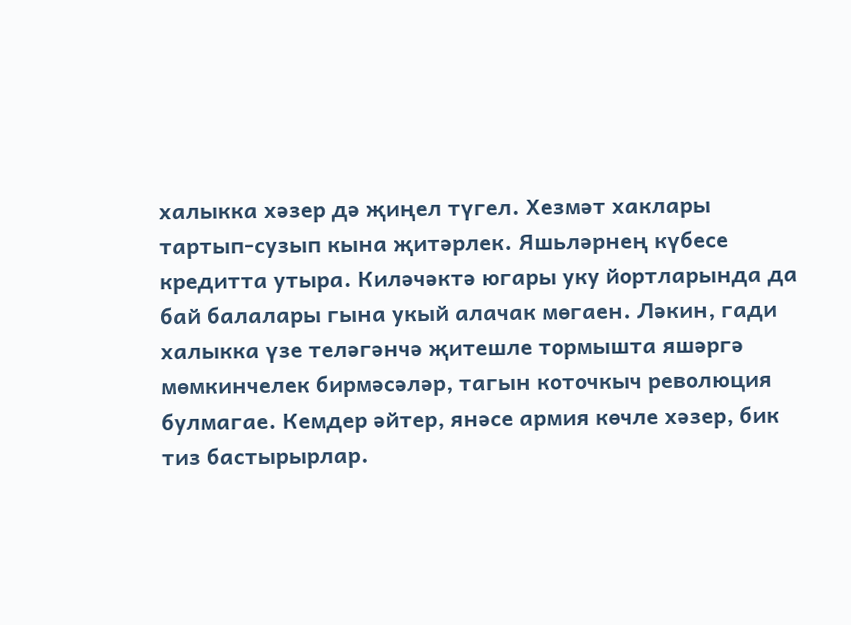халыкка хәзер дә җиңел түгел. Хезмәт хаклары тартып-сузып кына җитәрлек. Яшьләрнең күбесе кредитта утыра. Киләчәктә югары уку йортларында да бай балалары гына укый алачак мөгаен. Ләкин, гади халыкка үзе теләгәнчә җитешле тормышта яшәргә мөмкинчелек бирмәсәләр, тагын коточкыч революция булмагае. Кемдер әйтер, янәсе армия көчле хәзер, бик тиз бастырырлар.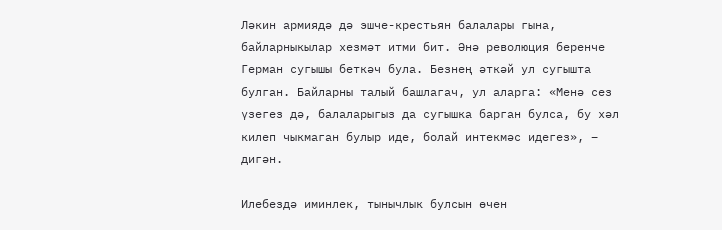Ләкин армиядә дә эшче-крестьян балалары гына, байларныкылар хезмәт итми бит. Әнә революция беренче Герман сугышы беткәч була. Безнең әткәй ул сугышта булган. Байларны талый башлагач, ул аларга: «Менә сез үзегез дә, балаларыгыз да сугышка барган булса, бу хәл килеп чыкмаган булыр иде, болай интекмәс идегез», – дигән.

Илебездә иминлек, тынычлык булсын өчен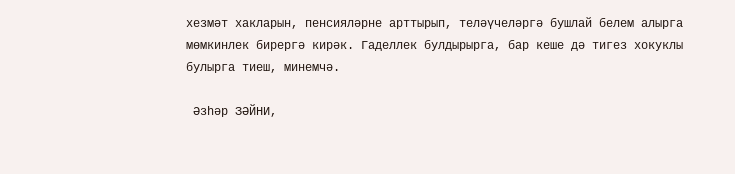хезмәт хакларын, пенсияләрне арттырып, теләүчеләргә бушлай белем алырга мөмкинлек бирергә кирәк. Гаделлек булдырырга, бар кеше дә тигез хокуклы булырга тиеш, минемчә.

 Әзһәр ЗӘЙНИ,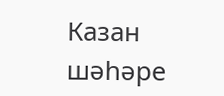Казан шәһәре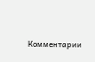Комментарии